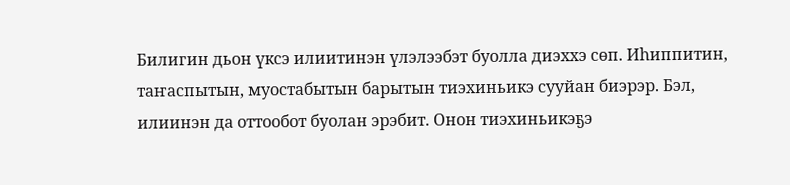Билигин дьон үксэ илиитинэн үлэлээбэт буолла диэххэ сөп. Иһиппитин, таҥаспытын, муостабытын барытын тиэхиньикэ сууйан биэрэр. Бэл, илиинэн да оттообот буолан эрэбит. Онон тиэхиньикэҕэ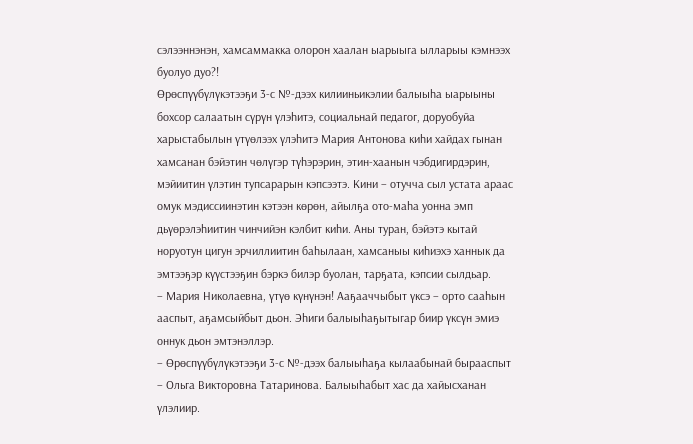сэлээннэнэн, хамсаммакка олорон хаалан ыарыыга ылларыы кэмнээх буолуо дуо?!
Өрөспүүбүлүкэтээҕи 3-с №-дээх килииньикэлии балыыһа ыарыыны бохсор салаатын сүрүн үлэһитэ, социальнай педагог, доруобуйа харыстабылын үтүөлээх үлэһитэ Мария Антонова киһи хайдах гынан хамсанан бэйэтин чөлүгэр түһэрэрин, этин-хаанын чэбдигирдэрин, мэйиитин үлэтин тупсарарын кэпсээтэ. Кини – отучча сыл устата араас омук мэдиссиинэтин кэтээн көрөн, айылҕа ото-маһа уонна эмп дьүөрэлэһиитин чинчийэн кэлбит киһи. Аны туран, бэйэтэ кытай норуотун цигун эрчиллиитин баһылаан, хамсаныы киһиэхэ ханнык да эмтээҕэр күүстээҕин бэркэ билэр буолан, тарҕата, кэпсии сылдьар.
– Мария Николаевна, үтүө күнүнэн! Ааҕааччыбыт үксэ – орто сааһын ааспыт, аҕамсыйбыт дьон. Эһиги балыыһаҕытыгар биир үксүн эмиэ оннук дьон эмтэнэллэр.
– Өрөспүүбүлүкэтээҕи 3-с №-дээх балыыһаҕа кылаабынай бырааспыт – Ольга Викторовна Татаринова. Балыыһабыт хас да хайысханан үлэлиир.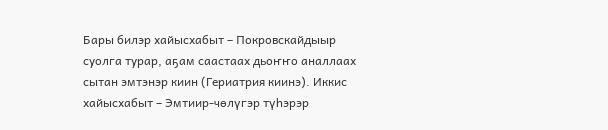Бары билэр хайысхабыт – Покровскайдыыр суолга турар, аҕам саастаах дьоҥҥо аналлаах сытан эмтэнэр киин (Гериатрия киинэ). Иккис хайысхабыт – Эмтиир-чөлүгэр түһэрэр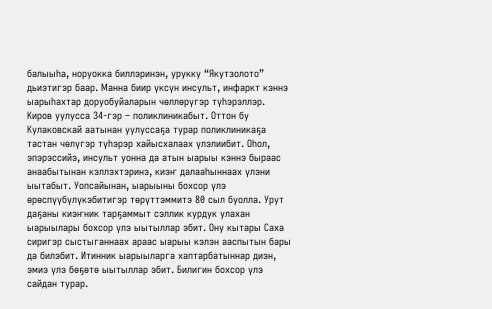балыыһа, норуокка биллэринэн, урукку “Якутзолото” дьиэтигэр баар. Манна биир үксүн инсульт, инфаркт кэннэ ыарыһахтар доруобуйаларын чөллөрүгэр түһэрэллэр. Киров уулусса 34-гэр – поликлиникабыт. Оттон бу Кулаковскай аатынан уулуссаҕа турар поликлиникаҕа тастан чөлүгэр түһэрэр хайысхалаах үлэлиибит. Оһол, эпэрэссийэ, инсульт уонна да атын ыарыы кэннэ быраас анаабытынан кэллэхтэринэ, киэҥ далааһыннаах үлэни ыытабыт. Уопсайынан, ыарыыны бохсор үлэ өрөспүүбүлүкэбитигэр төрүттэммитэ 80 сыл буолла. Урут даҕаны киэҥник тарҕаммыт сэллик курдук улахан ыарыылары бохсор үлэ ыытыллар эбит. Ону кытары Саха сиригэр сыстыганнаах араас ыарыы кэлэн ааспытын бары да билэбит. Итинник ыарыыларга хаптарбатыннар диэн, эмиэ үлэ бөҕөтө ыытыллар эбит. Билигин бохсор үлэ сайдан турар.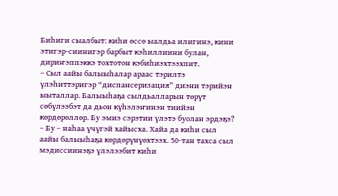Биһиги сыалбыт: киһи өссө ыалдьа илигинэ, кини этигэр-сиинигэр барбыт кэһиллиини булан, дириҥэппэккэ тохтотон кэбиһиэхтээхпит.
– Сыл аайы балыыһалар араас тэрилтэ үлэһиттэригэр “диспансеризация” диэни тэрийэн ыыталлар. Балыыһаҕа сылдьалларын төрүт сөбүлээбэт да дьон күһэлэҥинэн тиийэн көрдөрөллөр. Бу эмиэ сэрэтии үлэтэ буолан эрдэҕэ?
– Бу – наһаа үчүгэй хайысха. Хайа да киһи сыл аайы балыыһаҕа көрдөрүнүөхтээх. 50-тан тахса сыл мэдиссиинэҕэ үлэлээбит киһи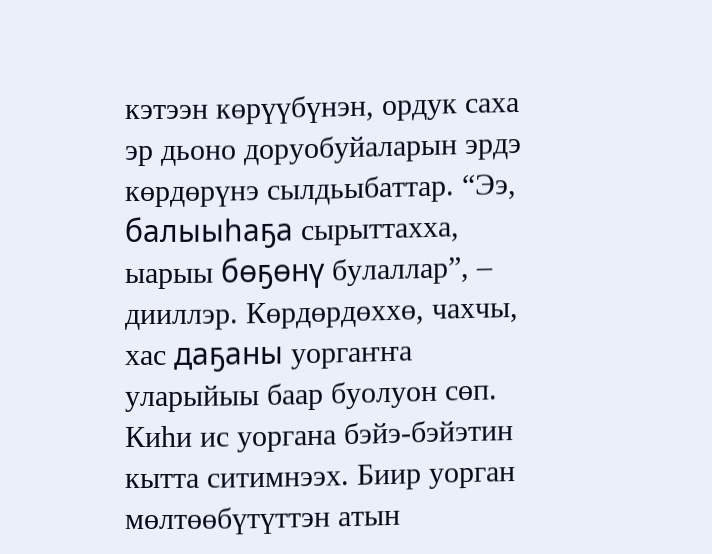кэтээн көрүүбүнэн, ордук саха эр дьоно доруобуйаларын эрдэ көрдөрүнэ сылдьыбаттар. “Ээ, балыыһаҕа сырыттахха, ыарыы бөҕөнү булаллар”, – дииллэр. Көрдөрдөххө, чахчы, хас даҕаны уоргаҥҥа уларыйыы баар буолуон сөп.
Киһи ис уоргана бэйэ-бэйэтин кытта ситимнээх. Биир уорган мөлтөөбүтүттэн атын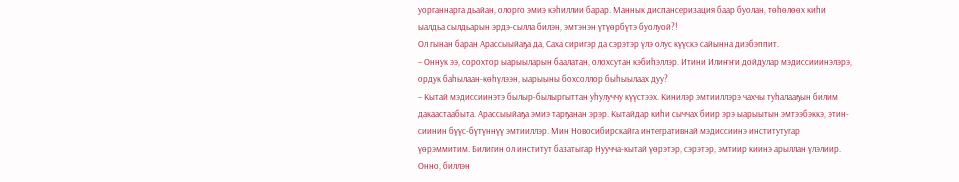уорганнарга дьайан, олорго эмиэ кэһиллии барар. Маннык диспансеризация баар буолан, төһөлөөх киһи ыалдьа сылдьарын эрдэ-сылла билэн, эмтэнэн үтүөрбүтэ буолуой?!
Ол гынан баран Арассыыйаҕа да, Саха сиригэр да сэрэтэр үлэ олус күүскэ сайынна диэбэппит.
– Оннук ээ, сорохтор ыарыыларын баалатан, олохсутан кэбиһэллэр. Итини Илиҥҥи дойдулар мэдиссииинэлэрэ, ордук баһылаан-көһүлээн, ыарыыны бохсоллор быһыылаах дуу?
– Кытай мэдиссиинэтэ былыр-былыргыттан уһулуччу күүстээх. Кинилэр эмтииллэрэ чахчы туһалааҕын билим дакаастаабыта. Арассыыйаҕа эмиэ тарҕанан эрэр. Кытайдар киһи сыччах биир эрэ ыарыытын эмтээбэккэ, этин-сиинин бүүс-бүтүннүү эмтииллэр. Мин Новосибирскайга интегративнай мэдиссиинэ институтугар үөрэммитим. Билигин ол институт базатыгар Нуучча-кытай үөрэтэр, сэрэтэр, эмтиир киинэ арыллан үлэлиир. Онно, биллэн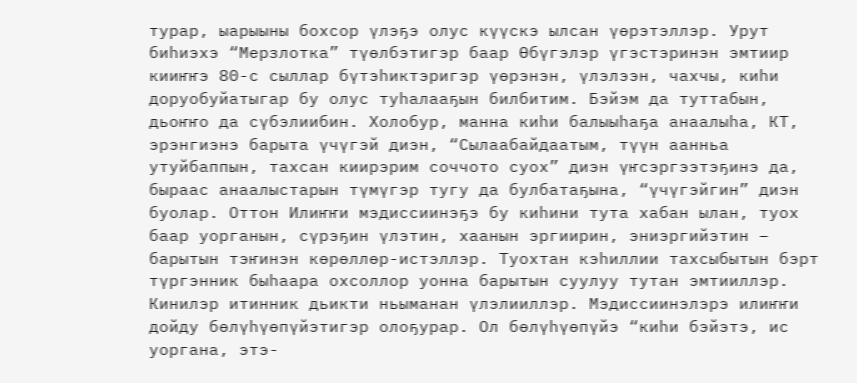турар, ыарыыны бохсор үлэҕэ олус күүскэ ылсан үөрэтэллэр. Урут биһиэхэ “Мерзлотка” түөлбэтигэр баар Өбүгэлэр үгэстэринэн эмтиир кииҥҥэ 80-с сыллар бүтэһиктэригэр үөрэнэн, үлэлээн, чахчы, киһи доруобуйатыгар бу олус туһалааҕын билбитим. Бэйэм да туттабын, дьоҥҥо да сүбэлиибин. Холобур, манна киһи балыыһаҕа анаалыһа, КТ, эрэнгиэнэ барыта үчүгэй диэн, “Сылаабайдаатым, түүн аанньа утуйбаппын, тахсан киирэрим соччото суох” диэн үҥсэргээтэҕинэ да, быраас анаалыстарын түмүгэр тугу да булбатаҕына, “үчүгэйгин” диэн буолар. Оттон Илиҥҥи мэдиссиинэҕэ бу киһини тута хабан ылан, туох баар уорганын, сүрэҕин үлэтин, хаанын эргиирин, эниэргийэтин – барытын тэҥинэн көрөллөр-истэллэр. Туохтан кэһиллии тахсыбытын бэрт түргэнник быһаара охсоллор уонна барытын суулуу тутан эмтииллэр. Кинилэр итинник дьикти ньыманан үлэлииллэр. Мэдиссиинэлэрэ илиҥҥи дойду бөлүһүөпүйэтигэр олоҕурар. Ол бөлүһүөпүйэ “киһи бэйэтэ, ис уоргана, этэ-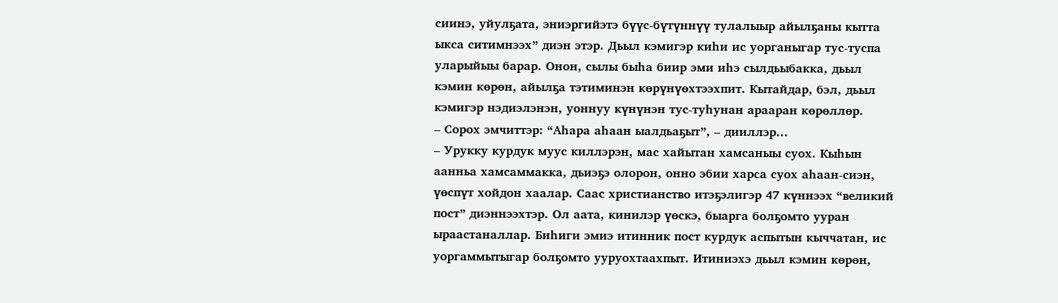сиинэ, уйулҕата, эниэргийэтэ бүүс-бүтүннүү тулалыыр айылҕаны кытта ыкса ситимнээх” диэн этэр. Дьыл кэмигэр киһи ис уорганыгар тус-туспа уларыйыы барар. Онон, сылы быһа биир эми иһэ сылдьыбакка, дьыл кэмин көрөн, айылҕа тэтиминэн көрүнүөхтээхпит. Кытайдар, бэл, дьыл кэмигэр нэдиэлэнэн, уоннуу күнүнэн тус-туһунан арааран көрөллөр.
– Сорох эмчиттэр: “Аһара аһаан ыалдьаҕыт”, – дииллэр...
– Урукку курдук муус киллэрэн, мас хайытан хамсаныы суох. Кыһын аанньа хамсаммакка, дьиэҕэ олорон, онно эбии харса суох аһаан-сиэн, үөспүт хойдон хаалар. Саас христианство итэҕэлигэр 47 күннээх “великий пост” диэннээхтэр. Ол аата, кинилэр үөскэ, быарга болҕомто ууран ыраастаналлар. Биһиги эмиэ итинник пост курдук аспытын кыччатан, ис уоргаммытыгар болҕомто ууруохтаахпыт. Итиниэхэ дьыл кэмин көрөн,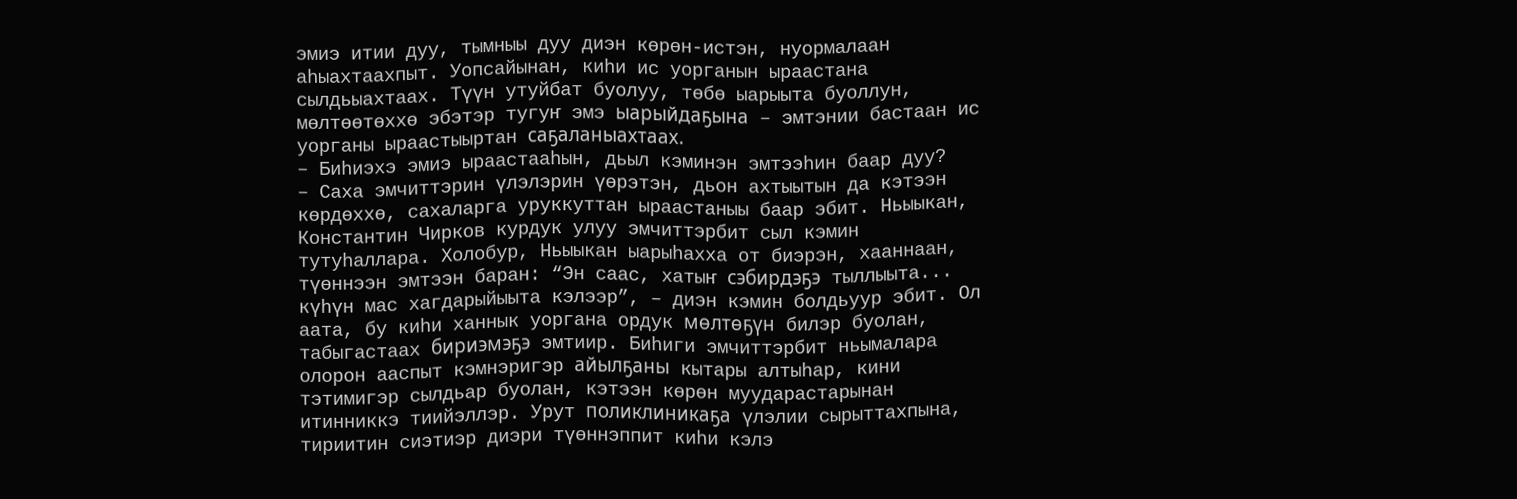эмиэ итии дуу, тымныы дуу диэн көрөн-истэн, нуормалаан аһыахтаахпыт. Уопсайынан, киһи ис уорганын ыраастана сылдьыахтаах. Түүн утуйбат буолуу, төбө ыарыыта буоллун, мөлтөөтөххө эбэтэр тугуҥ эмэ ыарыйдаҕына – эмтэнии бастаан ис уорганы ыраастыыртан саҕаланыахтаах.
– Биһиэхэ эмиэ ыраастааһын, дьыл кэминэн эмтээһин баар дуу?
– Саха эмчиттэрин үлэлэрин үөрэтэн, дьон ахтыытын да кэтээн көрдөххө, сахаларга уруккуттан ыраастаныы баар эбит. Ньыыкан, Константин Чирков курдук улуу эмчиттэрбит сыл кэмин тутуһаллара. Холобур, Ньыыкан ыарыһахха от биэрэн, хааннаан, түөннээн эмтээн баран: “Эн саас, хатыҥ сэбирдэҕэ тыллыыта... күһүн мас хагдарыйыыта кэлээр”, – диэн кэмин болдьуур эбит. Ол аата, бу киһи ханнык уоргана ордук мөлтөҕүн билэр буолан, табыгастаах бириэмэҕэ эмтиир. Биһиги эмчиттэрбит ньымалара олорон ааспыт кэмнэригэр айылҕаны кытары алтыһар, кини тэтимигэр сылдьар буолан, кэтээн көрөн муударастарынан итинниккэ тиийэллэр. Урут поликлиникаҕа үлэлии сырыттахпына, тириитин сиэтиэр диэри түөннэппит киһи кэлэ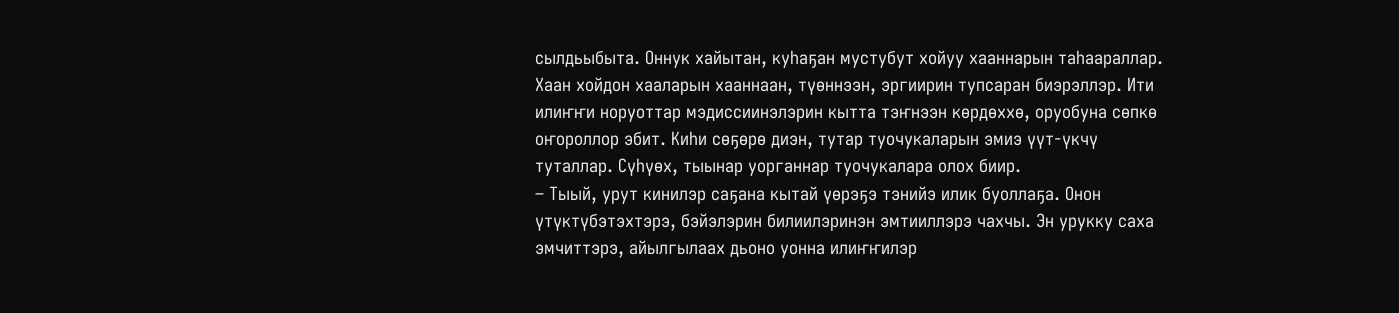сылдьыбыта. Оннук хайытан, куһаҕан мустубут хойуу хааннарын таһаараллар. Хаан хойдон хааларын хааннаан, түөннээн, эргиирин тупсаран биэрэллэр. Ити илиҥҥи норуоттар мэдиссиинэлэрин кытта тэҥнээн көрдөххө, оруобуна сөпкө оҥороллор эбит. Киһи сөҕөрө диэн, тутар туочукаларын эмиэ үүт-үкчү туталлар. Сүһүөх, тыынар уорганнар туочукалара олох биир.
– Тыый, урут кинилэр саҕана кытай үөрэҕэ тэнийэ илик буоллаҕа. Онон үтүктүбэтэхтэрэ, бэйэлэрин билиилэринэн эмтииллэрэ чахчы. Эн урукку саха эмчиттэрэ, айылгылаах дьоно уонна илиҥҥилэр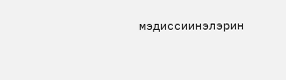мэдиссиинэлэрин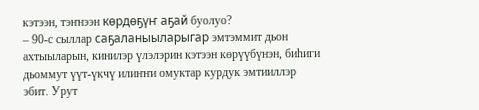кэтээн, тэҥнээн көрдөҕүҥ аҕай буолуо?
– 90-с сыллар саҕаланыыларыгар эмтэммит дьон ахтыыларын, кинилэр үлэлэрин кэтээн көрүүбүнэн, биһиги дьоммут үүт-үкчү илиҥҥи омуктар курдук эмтииллэр эбит. Урут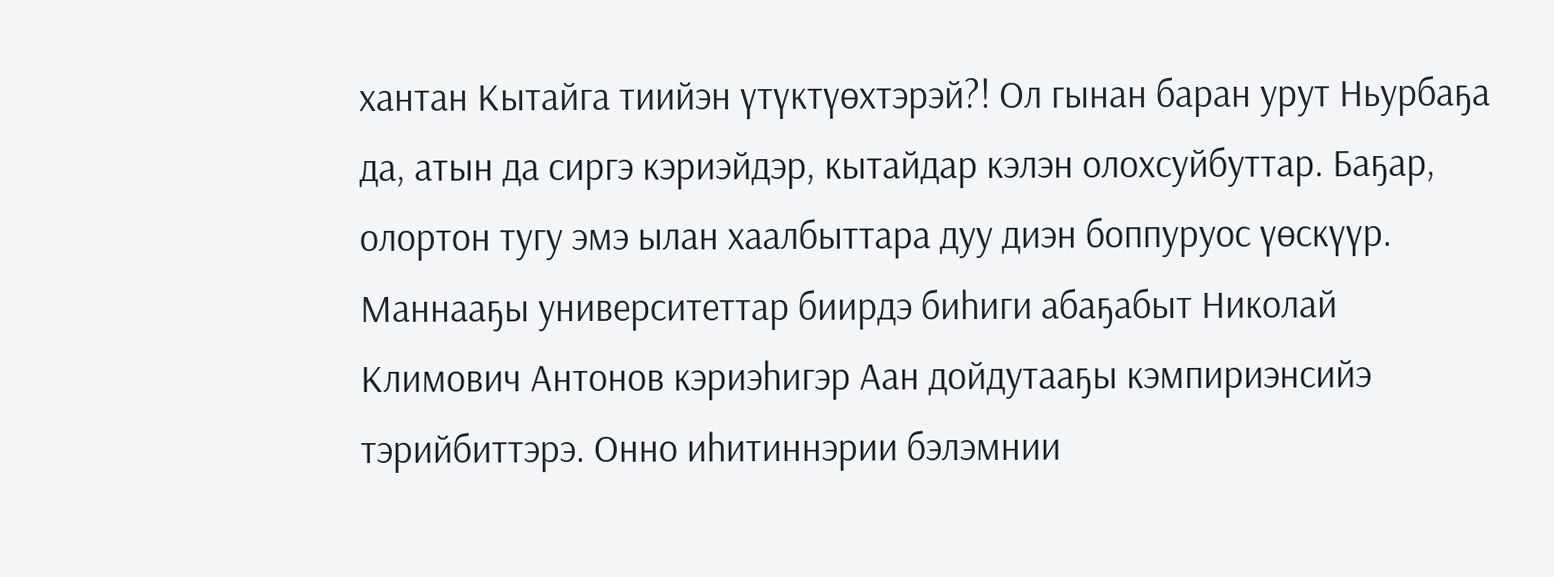хантан Кытайга тиийэн үтүктүөхтэрэй?! Ол гынан баран урут Ньурбаҕа да, атын да сиргэ кэриэйдэр, кытайдар кэлэн олохсуйбуттар. Баҕар, олортон тугу эмэ ылан хаалбыттара дуу диэн боппуруос үөскүүр. Маннааҕы университеттар биирдэ биһиги абаҕабыт Николай Климович Антонов кэриэһигэр Аан дойдутааҕы кэмпириэнсийэ тэрийбиттэрэ. Онно иһитиннэрии бэлэмнии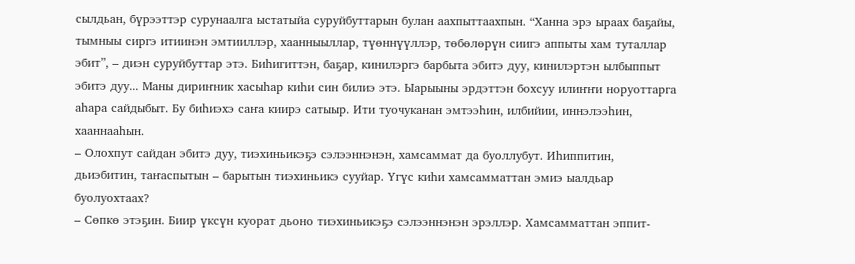сылдьан, бүрээттэр сурунаалга ыстатыйа суруйбуттарын булан аахпыттаахпын. “Ханна эрэ ыраах баҕайы, тымныы сиргэ итиинэн эмтииллэр, хаанныыллар, түөннүүллэр, төбөлөрүн сиигэ аппыты хам туталлар эбит”, – диэн суруйбуттар этэ. Биһигиттэн, баҕар, кинилэргэ барбыта эбитэ дуу, кинилэртэн ылбыппыт эбитэ дуу... Маны дириҥник хасыһар киһи син билиэ этэ. Ыарыыны эрдэттэн бохсуу илиҥҥи норуоттарга аһара сайдыбыт. Бу биһиэхэ саҥа киирэ сатыыр. Ити туочуканан эмтээһин, илбийии, иннэлээһин, хааннааһын.
– Олохпут сайдан эбитэ дуу, тиэхиньикэҕэ сэлээннэнэн, хамсаммат да буоллубут. Иһиппитин, дьиэбитин, таҥаспытын – барытын тиэхиньикэ сууйар. Үгүс киһи хамсамматтан эмиэ ыалдьар буолуохтаах?
– Сөпкө этэҕин. Биир үксүн куорат дьоно тиэхиньикэҕэ сэлээннэнэн эрэллэр. Хамсамматтан эппит-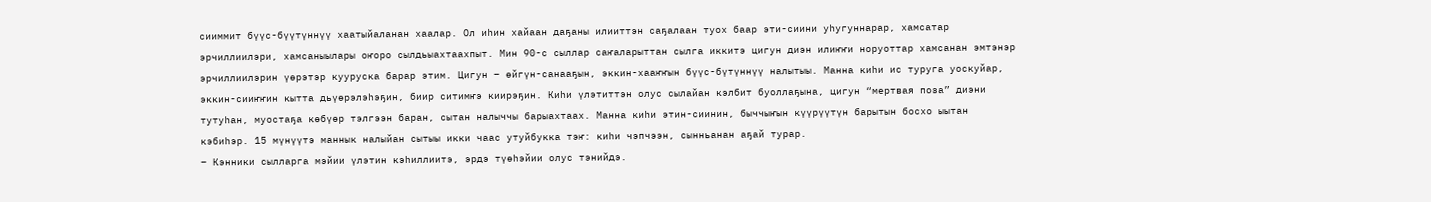сииммит бүүс-бүүтүннүү хаатыйаланан хаалар. Ол иһин хайаан даҕаны илииттэн саҕалаан туох баар эти-сиини уһугуннарар, хамсатар эрчиллиилэри, хамсаныылары оҥоро сылдьыахтаахпыт. Мин 90-с сыллар саҥаларыттан сылга иккитэ цигун диэн илиҥҥи норуоттар хамсанан эмтэнэр эрчиллиилэрин үөрэтэр кууруска барар этим. Цигун – өйгүн-санааҕын, эккин-хааҥҥын бүүс-бүтүннүү налытыы. Манна киһи ис туруга уоскуйар, эккин-сииҥҥин кытта дьүөрэлэһэҕин, биир ситимҥэ киирэҕин. Киһи үлэтиттэн олус сылайан кэлбит буоллаҕына, цигун “мертвая поза” диэни тутуһан, муостаҕа көбүөр тэлгээн баран, сытан налыччы барыахтаах. Манна киһи этин-сиинин, быччыҥын күүрүүтүн барытын босхо ыытан кэбиһэр. 15 мүнүүтэ маннык налыйан сытыы икки чаас утуйбукка тэҥ: киһи чэпчээн, сынньанан аҕай турар.
– Кэнники сылларга мэйии үлэтин кэһиллиитэ, эрдэ түөһэйии олус тэнийдэ.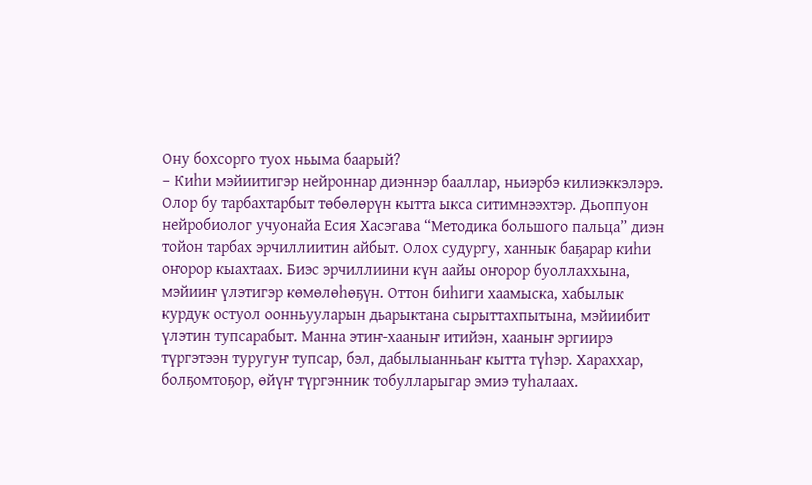Ону бохсорго туох ньыма баарый?
– Киһи мэйиитигэр нейроннар диэннэр бааллар, ньиэрбэ килиэккэлэрэ. Олор бу тарбахтарбыт төбөлөрүн кытта ыкса ситимнээхтэр. Дьоппуон нейробиолог учуонайа Есия Хасэгава “Методика большого пальца” диэн тойон тарбах эрчиллиитин айбыт. Олох судургу, ханнык баҕарар киһи оҥорор кыахтаах. Биэс эрчиллиини күн аайы оҥорор буоллаххына, мэйииҥ үлэтигэр көмөлөһөҕүн. Оттон биһиги хаамыска, хабылык курдук остуол оонньууларын дьарыктана сырыттахпытына, мэйиибит үлэтин тупсарабыт. Манна этиҥ-хааныҥ итийэн, хааныҥ эргиирэ түргэтээн туругуҥ тупсар, бэл, дабылыанньаҥ кытта түһэр. Хараххар, болҕомтоҕор, өйүҥ түргэнник тобулларыгар эмиэ туһалаах.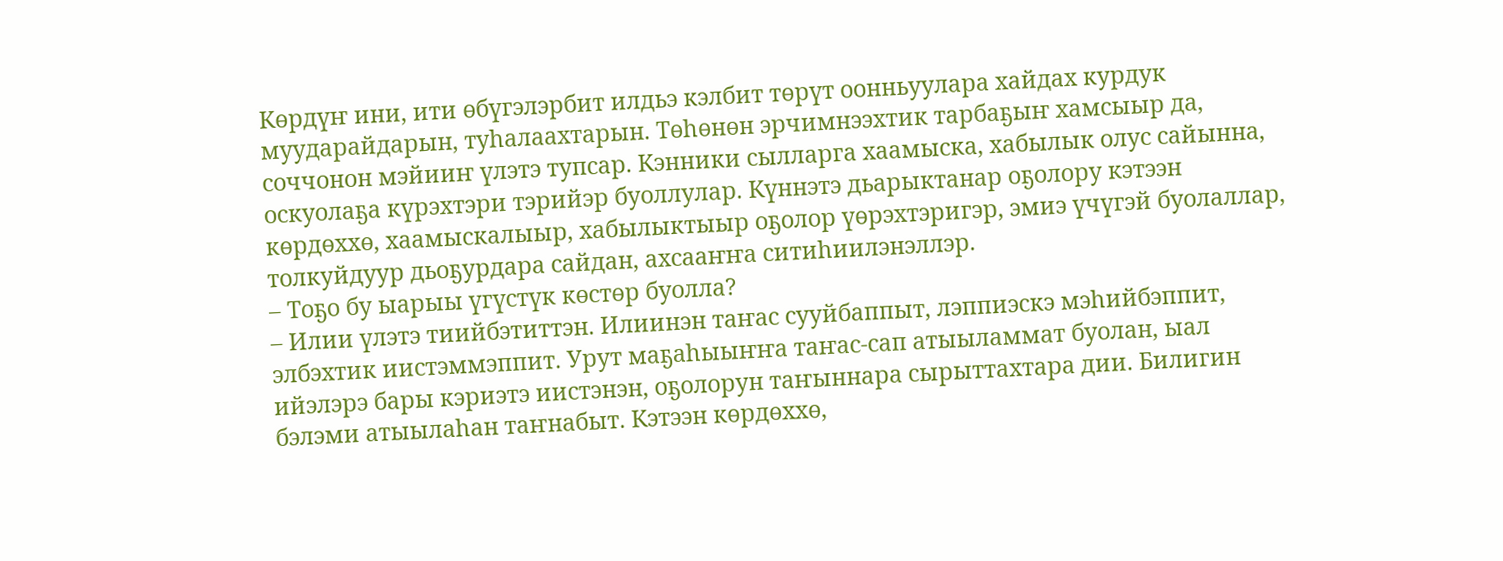Көрдүҥ ини, ити өбүгэлэрбит илдьэ кэлбит төрүт оонньуулара хайдах курдук муударайдарын, туһалаахтарын. Төһөнөн эрчимнээхтик тарбаҕыҥ хамсыыр да, соччонон мэйииҥ үлэтэ тупсар. Кэнники сылларга хаамыска, хабылык олус сайынна, оскуолаҕа күрэхтэри тэрийэр буоллулар. Күннэтэ дьарыктанар оҕолору кэтээн көрдөххө, хаамыскалыыр, хабылыктыыр оҕолор үөрэхтэригэр, эмиэ үчүгэй буолаллар, толкуйдуур дьоҕурдара сайдан, ахсааҥҥа ситиһиилэнэллэр.
– Тоҕо бу ыарыы үгүстүк көстөр буолла?
– Илии үлэтэ тиийбэтиттэн. Илиинэн таҥас сууйбаппыт, лэппиэскэ мэһийбэппит, элбэхтик иистэммэппит. Урут маҕаһыыҥҥа таҥас-сап атыыламмат буолан, ыал ийэлэрэ бары кэриэтэ иистэнэн, оҕолорун таҥыннара сырыттахтара дии. Билигин бэлэми атыылаһан таҥнабыт. Кэтээн көрдөххө,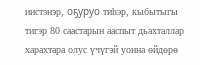иистэнэр, оҕуруо тиһэр, кыбытыгы тигэр 80 саастарын ааспыт дьахталлар харахтара олус үчүгэй уонна өйдөрө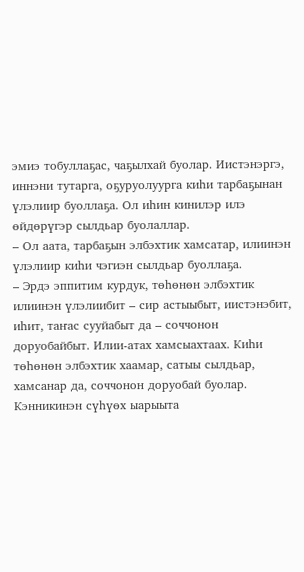эмиэ тобуллаҕас, чаҕылхай буолар. Иистэнэргэ, иннэни тутарга, оҕуруолуурга киһи тарбаҕынан үлэлиир буоллаҕа. Ол иһин кинилэр илэ өйдөрүгэр сылдьар буолаллар.
– Ол аата, тарбаҕын элбэхтик хамсатар, илиинэн үлэлиир киһи чэгиэн сылдьар буоллаҕа.
– Эрдэ эппитим курдук, төһөнөн элбэхтик илиинэн үлэлиибит – сир астыыбыт, иистэнэбит, иһит, таҥас сууйабыт да – соччонон доруобайбыт. Илии-атах хамсыахтаах. Киһи төһөнөн элбэхтик хаамар, сатыы сылдьар, хамсанар да, соччонон доруобай буолар. Кэнникинэн сүһүөх ыарыыта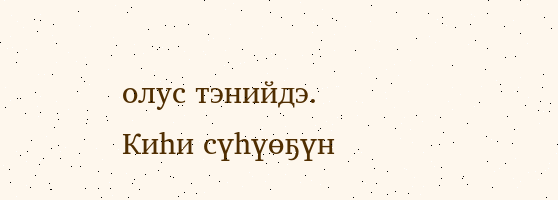олус тэнийдэ. Киһи сүһүөҕүн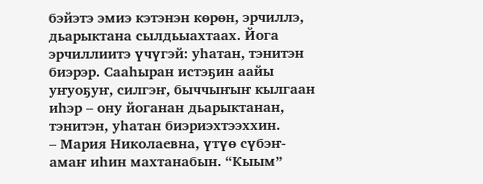бэйэтэ эмиэ кэтэнэн көрөн, эрчиллэ, дьарыктана сылдьыахтаах. Йога эрчиллиитэ үчүгэй: уһатан, тэнитэн биэрэр. Сааһыран истэҕин аайы уҥуоҕуҥ, силгэҥ, быччыҥыҥ кылгаан иһэр – ону йоганан дьарыктанан, тэнитэн, уһатан биэриэхтээххин.
– Мария Николаевна, үтүө сүбэҥ-амаҥ иһин махтанабын. “Кыым”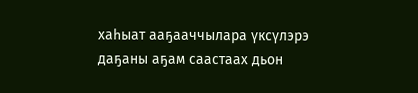хаһыат ааҕааччылара үксүлэрэ даҕаны аҕам саастаах дьон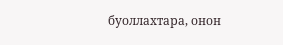буоллахтара, онон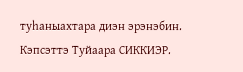туһаныахтара диэн эрэнэбин.
Кэпсэттэ Туйаара СИККИЭР.